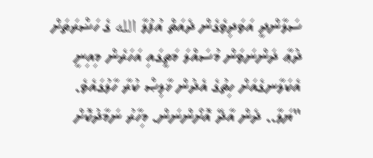ސަލާންދީ އަވަދިވެގެން ދެއަތް އުފުލާ الله ގެ ހަޟްރަތަށް ދުޢާ ދަންނަވަން މުސައްލަ މަތީގައި އަހަރެން މިއިނީ އެކަލާނގެއަށް ހިތުގެ އެދުން ޚާލިޞް ކުރާ ހާލުގައެވެ. "ޔަލާ.. ދެން އާދޭ އޮށޯންނަން. މިހާރު ނަމާދުކޮށް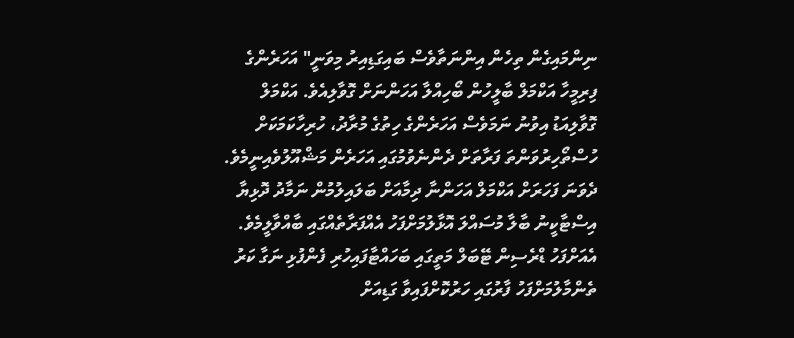ނިންމައިގެން ތިހެން އިންނަތާވެސް ބައިގަޑިއިރު މިވަނީ" އަހަރެންގެ ފިރިމީހާ އަކްމަލް ބާލީހުން ބޯހިއްލާ އަހަންނަށް ގޮވާލިއެވެ. އަކްމަލް ގޮވާލިއަޑު އިވުނު ނަމަވެސް އަހަރެންގެ ހިތުގެ މުރާދު، ހުރިހާކަމަކަށް ހުސްތޯހިރުވަންތަ ފަރާތަށް ދެންނެވުމުގައި އަހަރެން މަޝްއޫލުވެއިނީމެވެ. ދެވަނަ ފަހަރަށް އަކްމަލް އަހަންނާ ދިމާއަށް ބަލައިލުމުން ނަމާދު ދޮޅިޔާ އިސްޓާކީނު ބާލާ މުސައްލަ އޮޅާލުމަށްފަހު އެއްފަރާތެއްގައި ބާއްވާލީމެވެ. އެއަށްފަހު ޑްރެސިން ޓޭބަލް މަތީގައި ބަހައްޓާފައިހުރި ފެންފުޅި ނަގާ ކަރު ތެންމާލުމަށްފަހު ފާރުގައި ހަރުކޮށްފައިވާ ގަޑިއަށް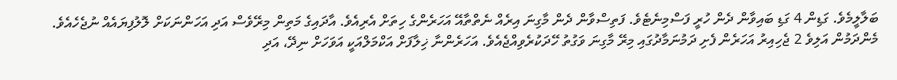ބަލާލީމެވެ. ގަޑިން 4 ގަޑި ބައިވާން ދެން ހުރީ ފަސްމިނެޓެވެ. ފަތިސްވާން ދެން މާގިނަ އިރެއް ނެތްތާއޭ އަހަރެންގެ ހިތަށް އެރިއެވެ. އާދައިގެ މަތިން މިރޭވެސް އަދި އަހަންނަކަށް ލޮލުފިޔައެއް ނުޖެހެއެވެ. މެންދަމުން އަލިވެ 2 ޖެހިއިރު އަހަރެން ފެށި ދަމުނަމާދުގައި މިރޭ މާގިނަ ވަގުތު ހޭދަކުރެވިއްޖެއެވެ. އަހަރެންނާ ޚިލާފަށް އަކްމަލްއަކީ އަވަހަށް ނިދޭ، އަދި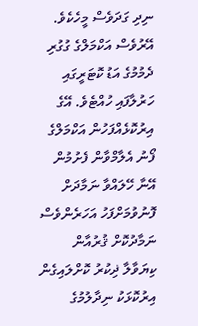ނިދި ގަދަވެސް މީހެކެވެ. އޭރުވެސް އަކްމަލްގެ ގުގުރި ދެމުމުގެ އަޑު ކޮޓަރީގައި ހަރުލާފައި ހުއްޓެވެ. އޭގެ އިރުކޮޅެއްފަހުން އަކްމަލްގެ ފޯނު އެލާމްވާން ފެށުމުން އޭނާ ހޭލައްވާ ނަމާދަށް ފޮނުވުމަށްފަހު އަހަރެންވެސް ނަމާދުކޮށް ޤުރުއާން ކިޔަވާލާ ޛިކުރު ކޮށްލައިގެން އިރުކޮޅަކު ނިދާލުމުގެ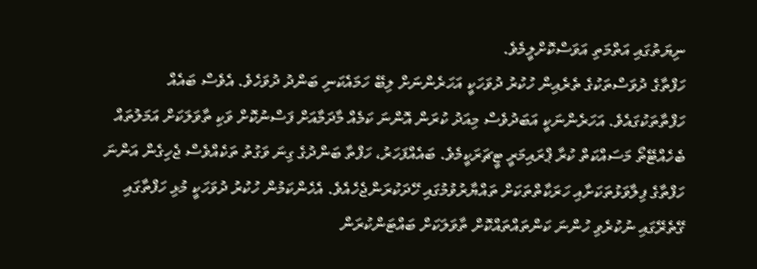ނިޔަތުގައި އަތްމަތި އަވަސްކޮށްލީމެވެ.
ހަފްތާގެ ދުވަސްތަކުގެ ތެރެއިން ހުކުރު ދުވަހަކީ އަހަރެންނަށް ލިބޭ ހަމައެކަނި ބަންދު ދުވަހެވެ. އެވެސް ބައެއް ހަފްތާތަކުގައެވެ. އަހަރެންނަކީ އަބަދުވެސް މިއަދު ކުރަން އޮންނަ ކަމެއް މާދަމާއަށް ފަސްނުކޮށް ވަކި ތާވަލަކަށް އަމަލުތައް ބެހެއްޓޭތޯ މަސައްކަތް ކުރާ ޕްރައިމަރީ ޓީޗަރަކީމެވެ. ބައެއްފަހަރު، ހަފްތާ ބަންދުގެ ގިނަ ވަގުތު ތަކެއްވެސް ޖެހިގެން އަންނަ ހަފްތާގެ ފިލާވަޅުތަކަށާއި ހަރަކާތްތަކަށް ތައްޔާރުވުމުގައި ހޭދަކުރަންޖެހެއެވެ. އެހެންކަމުން ހުކުރު ދުވަހަކީ މުޅި ހަފްތާގައި ގޭތެރޭގައި ނުކުރެވި ހުންނަ ކަންތައްތައްކޮށް ތާވަލަކަށް ބައްޓަންކުރަން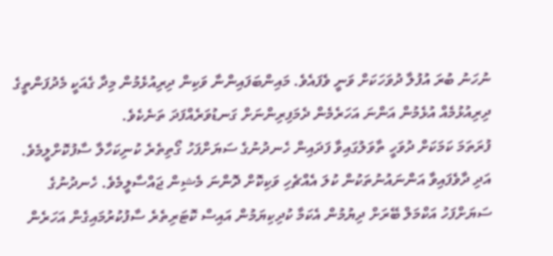ނުހަނު ބުރަ އުފުލާ ދުވަހަކަށް ވަނީ ވެފައެވެ. މައިންބަފައިންނާ ވަކިން ދިރިއުޅެމުން މިދާ ގެއަކީ މެދުފަންތީގެ ދިރިއުޅުމެއް އުޅެމުން އަންނަ އަހަރެމެން ދެމަފިރިންނަށް ގަނޑުވަރެއްފަދަ ތަނެކެވެ.
ފުރަތަމަ ކަމަކަށް ދުވަހީ ތާވަލުގައިވާ ފަދައިން ހެނދުނުގެ ސަޔަށްފަހު ގޯތިތެރެ ކުނިކަހާލާ ސާފުކޮށްލީމެވެ. އަދި ދާވެފައިވާ އަންނައުނުތަކުން ކުލަ އެއްޗެހި ވަކިކޮށް ދޮންނަ މެޝިން ޖައްސާލީމެވެ. ހެނދުނުގެ ސަޔަށްފަހު އަކްމަލް ބޭރަށް ދިޔުމުން އެކަމާ ކުދިކިޔަމުން އައިސް ކޮޓަރިތެރެ ސާފުކުރުމައިގެން އަހަރެން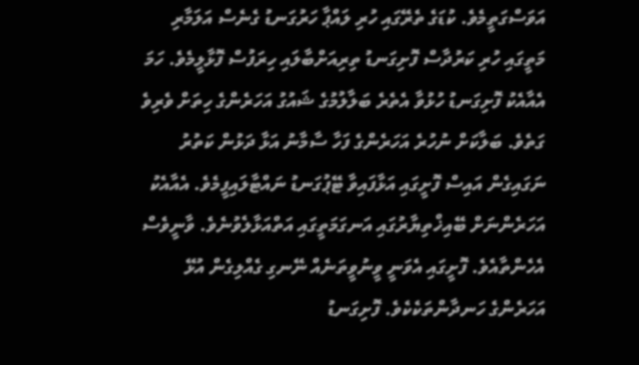އަވަސްގަތީމެވެ. ކުޑަގެ ތެރޭގައި ހުރި ލައްޕާ ހަރުގަނޑު ގެނެސް އަލަމާރި މަތީގައި ހުރި ކަރުދާސް ފޮށިގަނޑު ތިރިއަށްބާލައި ހިރަފުސް ފޮޅާލީމެވެ. ހަމަ އެއާއެކު ފޮށިގަނޑު ހުޅުވާ އެތެރެ ބަލާލުމުގެ ޝައުގު އަހަރެންގެ ހިތަށް ވެރިވެ ގަތެވެ. ބަލާކަށް ނުހުރެ އަހަރެންގެ ފަހާ ސާމާނު އަޅާ ދަޅުން ކަތުރު ނަގައިގެން އައިސް ފޮށީގައި އަޅާފައިވާ ޓޭޕުގަނޑު ނައްޓާލައިފީމެވެ. އެއާއެކު އަހަރެންނަށް ބޭއިޚްތިޔާރުގައި އަނގަމަތީގައި އަތްއަޅާލެވުނެވެ. ވާނީވެސް އެހެންތާއެވެ. ފޮށީގައި އެވަނީ ވީނުވީތަނެއް ނޭނގި ގެއްލިގެން އުޅޭ އަހަރެންގެ ހަނދާންތަކެކެވެ. ފޮށިގަނޑު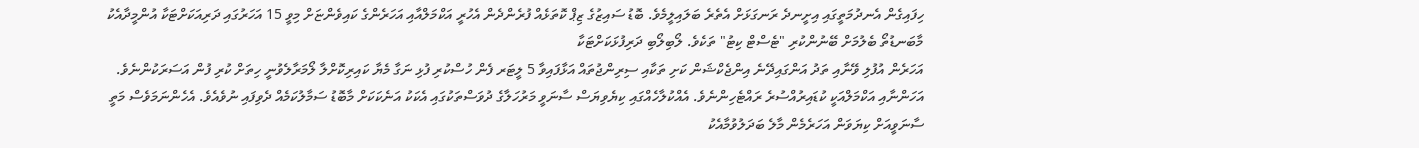ހިފައިގެން އެނދުމަތީގައި އިށީނދެ ރަނގަޅަށް އެތެރެ ބަލައިލީމެވެ. ބޮޑު ސައިޒުގެ ޒިޕް ކޮތަޅެއް ފުރެންދެން އެހުރީ އަކްމަލްއާއި އަހަރެންގެ ކައިވެންޏަށް މިވީ 15 އަހަރުގައި ދަރިއަކަށްޓަކާ އުންމީދާއެކު މާބަނޑުތޯ ބެލުމަށް ބޭނުންކުރި "ޓެސްޓް ކިޓު" ތަކެވެ. ލޯބިލޯބި ދަރިފުޅަކަށްޓަކާ
އަހަރެން އުފުލި ވޭނާއި ތަދު އަންގައިދޭނެ އިންޖެކްޝަން ކަށި ތަކާއި ސިރިންޖުތައް އަޅާފައިވާ 5 ލީޓަރ ފެން ހުސްކުރި ފުޅި ނަގާ މެޔާ ކައިރިކޮށްލާ ލޯމަރާލެވުނީ ހިތަށް ކުރި ފުން އަސަރަކުންނެވެ.
އަހަންނާއި އަކްމަލްއަކީ ކުޑައިރުއްސުރެ ރައްޓެހިންނެވެ. އެއްކުލާހެއްގައި ކިޔެވިޔަސް ސާނަވީ މަރުހަލާގެ ދުވަސްތަކުގައި އެކަކު އަނެކަކަށް މާބޮޑު ސަމާލުކަމެއް ދެވިފައި ނުވެއެވެ. އެހެންނަމަވެސް މަތީ ސާނަވީއަށް ކިޔަވަން އަހަރެމެން މާލެ ބަދަލުވުމާއެކު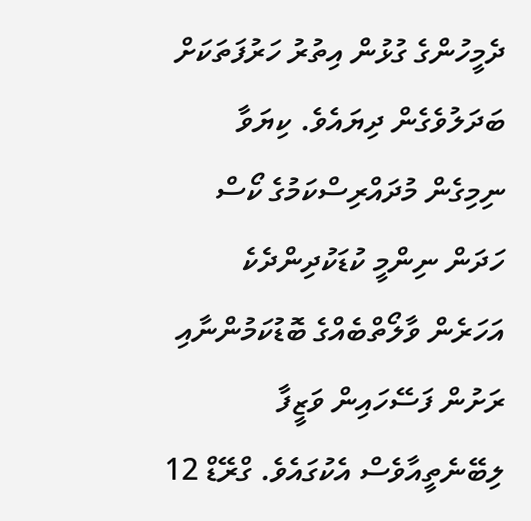ދެމީހުންގެ ގުޅުން އިތުރު ހަރުފަތަކަށް ބަދަލުވެގެން ދިޔައެވެ. ކިޔަވާ ނިމިގެން މުދައްރިސްކަމުގެ ކޯސް ހަދަން ނިންމީ ކުޑަކުދިންދެކެ އަހަރެން ވާލޯތްބެއްގެ ބޮޑުކަމުންނާއި ރަށުން ފަސޭހައިން ވަޒީފާ ލިބޭނެތީއާވެސް އެކުގައެވެ. ގްރޭޑް 12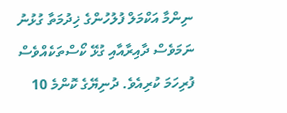ނިންމާ އަކްމަލް ފުލުހުންގެ ޚިދުމަތާ ގުޅުނު ނަމަވެސް ދާއިރާއާއި ގުޅޭ ކޯސްތަކެއްވެސް ފުރިހަމަ ކުރިއެވެ. ދުނިޔޭގެ ކޮންމެ 10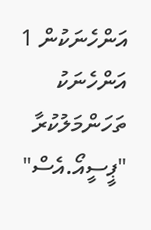އަންހެނަކުން 1 އަންހެނަކު ތަހަންމަލުކުރާ "ޕީސީއޯ.އެސް"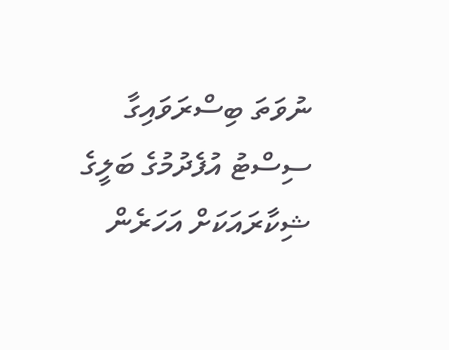ނުވަތަ ބިސްރަވައިގާ ސިސްޓު އުފެދުމުގެ ބަލީގެ ޝިކާރައަކަށް އަހަރެން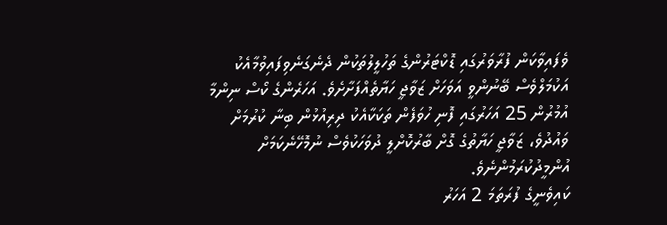ވެފައިވާކަން ފުރާވަރުގައި ޑޮކްޓަރުންގެ ތަހުލީލުތަކުން ދެނެގަނެވިފައިވުމާއެކު އަކުމަލްވެސް ބޭނުންވީ އަވަހަށް ޒަވާޖީ ހަޔާތެއްފަށާށެވެ. އަހަރެންގެ ކޯސް ނިންމާ އުމުރުން 25 އަހަރުގައި ފޮނި ހުވަފެން ތަކަކާއެކު ދިރިއުޅުން ބިނާ ކުރުމަށް ވައުދުވެ، ޒަވާޖީ ހަޔާތުގެ ގޮށް ބާރުކޮށްލީ ދުވަހަކުވެސް ނުމޮހޭނެކަމަށް އުންމީދުކުރަމުންނެވެ.
ކައިވެނީގެ ފުރަތަމަ 2 އަހަރު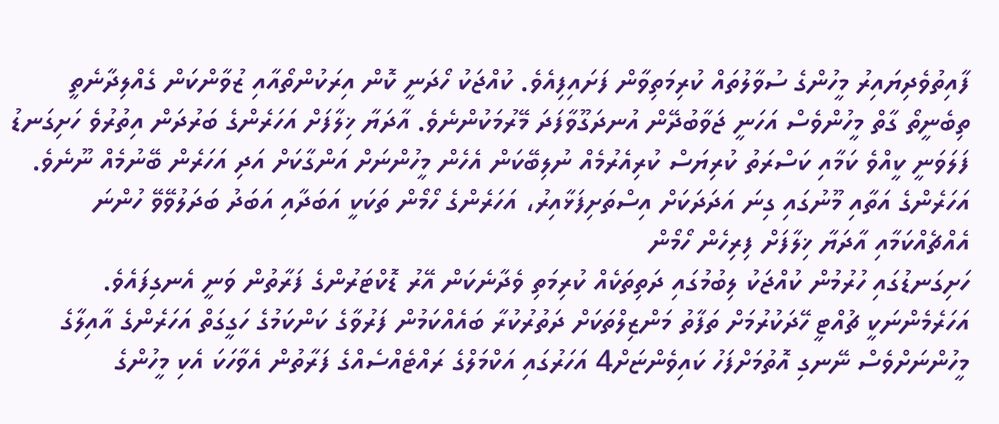ފާއިތުވެދިޔައިރު މީހުންގެ ސުވާލުތައް ކުރިމަތިވާން ފަށައިފިއެވެ. ކުއްޖަކު ހޯދަނީ ކޮން އިރަކުންތޯއާއި ޒުވާންކަން ގެއްލިދާނެތީ ތިބެނީތޯ ގާތް މީހުންވެސް އަހަނީ ޖަވާބުދޭން އުނދަގޫވާފަދަ މޭރުމަކުންނެވެ. އާދަޔާ ޚިލާފަށް އަހަރެންގެ ބަރުދަން އިތުރުވެ ހަށިގަނޑު ފަލަވަނީ ކީއްވެ ކަމާއި ކަސްރަތު ކުރިޔަސް ކުރިއެރުމެއް ނުލިބޭކަން އެހެން މީހުންނަށް އަންގާކަށް އަދި އަހަރެން ބޭނުމެއް ނޫނެވެ. އަހަރެންގެ އަތާއި މޫނުގައި ގިނަ އަދަދަކަށް އިސްތަށިފަޅާއިރު، އަހަރެންގެ ހޯމޯން ތަކަކީ އަބަދާއި އަބަދު ބަދަލުވޭވޭ ހުންނަ އެއްޗެއްކަމާއި އާދަޔާ ޚިލާފަށް ފިރިހެން ހޯމޯން
ހަށިގަނޑުގައި ހުރުމުން ކުއްޖަކު ލިބުމުގައި ދަތިތަކެއް ކުރިމަތި ވެދާނެކަން އޭރު ޑޮކްޓަރުންގެ ފަރާތުން ވަނީ އެނގިފައެވެ. އަހަރެމެންނަކީ ޗުއްޓީ ހޭދަކުރުމަށް ތަފާތު މަންޒިލްތަކަށް ދަތުރުކުރާ ބައެއްކަމުން ފަރުވާގެ ކަންކަމުގެ ހަގީގަތް އަހަރެންގެ އާއިލާގެ މީހުންނަށްވެސް ނޭނގި އޮތުމަށްފަހު ކައިވެންޏަށް4 އަހަރުގައި އަކްމަލްގެ ރައްޓެއްސެއްގެ ފަރާތުން އެވާހަކަ އެކި މީހުންގެ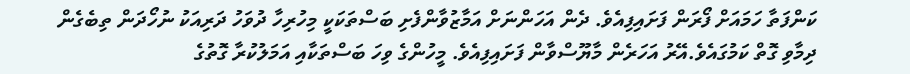ކަންފަތާ ހަމައަށް ފޯރަން ފަށައިފިއެވެ. ދެން އަހަންނަށް އަމާޒުވާންފެށި ބަސްތަކަކީ މިހުރިހާ ދުވަހު ދަރިއަކު ނުހޯދަން ތިބެގެން ދިމާވި ގޮތް ކަމުގައެވެ.އޭރު އަހަރެން މާޔޫސްވާން ފަށައިފިއެވެ. މީހުންގެ ވިހަ ބަސްތަކާއި އަމަލުކުރާ ގޮތުގެ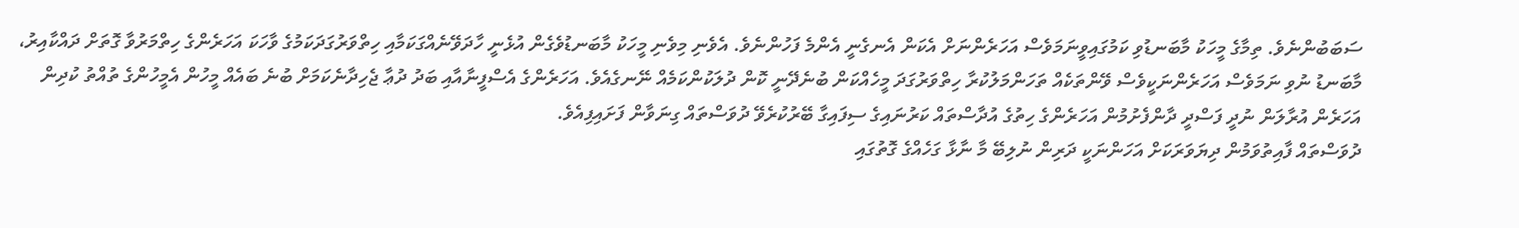ސަބަބުންނެވެ. ތިމާގެ މީހަކު މާބަނޑުވި ކަމުގައިވީނަމަވެސް އަހަރެންނަށް އެކަން އެނގެނީ އެންމެ ފަހުންނެވެ. އެވެނި މިވެނި މީހަކު މާބަނޑުވެގެން އުޅެނީ ހާދަވޭނެއްގަކަމާއި ހިތްވަރުގަދަކަމުގެ ވާހަކަ އަހަރެންގެ ހިތްމަރުވާ ގޮތަށް ދައްކާއިރު، މާބަނޑު ނުވި ނަމަވެސް އަހަރެންނަކީވެސް ވޭންތަކެއް ތަހަންމަލުކުރާ ހިތްވަރުގަދަ މީހެއްކަން ބުނެދޭނީ ކޮން ދުލަކުންކަމެއް ނޭނގެއެވެ. އަހަރެންގެ އެސްފީނާއާއި ބަދު ދުޢާ ޖެހިދާނެކަމަށް ބުނެ ބައެއް މީހުން އެމީހުންގެ ތުއްތު ކުދިން އަހަރެން އުރާލަން ނުދީ ފަސްދީ ދާންފެށުމުން އަހަރެންގެ ހިތުގެ އުދާސްތައް ކަރުނައިގެ ސިފައިގާ ބޭރުކުރެވޭ ދުވަސްތައް ގިނަވާން ފަށައިފިއެވެ.
ދުވަސްތައް ފާއިތުވަމުން ދިޔަވަރަކަށް އަހަންނަކީ ދަރިން ނުލިބޭ މާ ނާޅާ ގަހެއްގެ ގޮތުގައި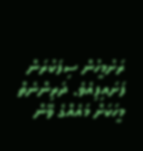ރަށުމީހުން ސިފަކުރަން ފަށައިފިއެވެ. ދަރިންނެތް މީހަކަށް މައެއްގެ ވޭން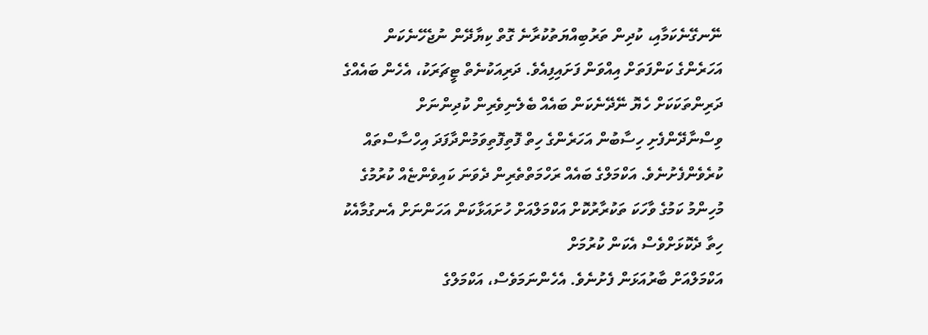ނޭނގޭނެކަމާއި، ކުދިން ތަރުބިއްޔަތުކުރާނެ ގޮތް ކިޔާދޭން ނުޖެހޭނެކަން އަހަރެންގެ ކަންފަތަށް އިއްވަން ފަށައިފިއެވެ. ދަރިއަކުނެތް ޓީޗަރަކު، އެހެން ބައެއްގެ ދަރިންތަކަކަށް ހެޔޮ ނޭދޭނެކަން ބައެއް ބެލެނިވެރިން ކުދިންނަށް ވިސްނާދޭންފެށި ހިސާބުން އަހަރެންގެ ހިތް ފޮތިފޮތިވަމުންދާފަދަ އިހްސާސްތައް ކުރެވެންފެށުނެވެ. އަކްމަލްގެ ބައެއް ރަހްމަތްތެރިން ދެވަނަ ކައިވެންޏެއް ކުރުމުގެ މުހިންމު ކަމުގެ ވާހަކަ ތަކުރާރުކޮށް އަކްމަލްއަށް ހުށައަޅާކަން އަހަންނަށް އެނގުމާއެކު ހިތާ ދެކޮޅަށްވެސް އެކަން ކުރުމަށް
އަކްމަލްއަށް ބާރުއަޅަން ފެށުނެވެ. އެހެންނަމަވެސް، އަކްމަލްގެ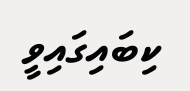ކިބައިގައިވީ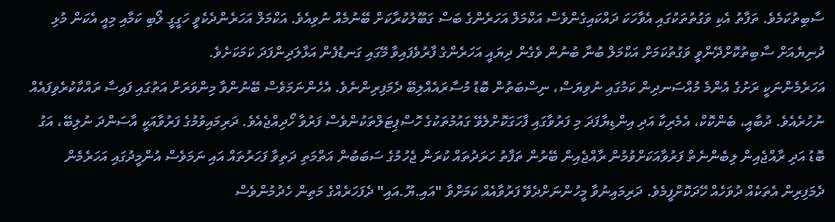ސާބިތުކަމެވެ. ތަފާތު އެކި ވަގުތުތަކުގައި އެވާހަކަ ދައްކައިގެންވެސް އަކްމަލް އަހަރެންގެ ބަސް ގަބޫލުކުރާކަށް ބޭނުމެއް ނުވިއެވެ. އަކްމަލް އަހަރެންދެކެވީ ހަގީގީ ލޯބި ކަމާއި މިއީ އެކަން މުޅި ދުނިޔެއަށް ސާބިތުކޮށްދޭންވީ ވަގުތުކަމަށް އަކްމަލް ބުނާ ބުނުން ވެގެން ދިޔައީ އަހަރެންގެ ފާރުވެފައިވާ މޭގައި ގަނޑުފެން އަޅާލަދިންފަދަ ކަމަކަށެވެ.
އަހަރެމެންނަކީ ރަށުގެ އެންމެ މުއްސަނދިން ކަމުގައި ނުވިޔަސް، ނިސްބަތުން ބޮޑު މުސާރައެއްލިބޭ ދެމަފިރިންނެވެ. އެހެންނަމަވެސް ބޭނުންވާ މިންވަރަށް އަތުގައި ފައިސާ ރައްކާކުރެވިފައެއް ނުހުރެއެވެ. ދުބާއީ، ބެންކޮކް، އެމެރިކާ އަދި އިންޑިޔާފަދަ މި ފަރުވާގައި ފާހަގަކޮށްލެވޭ ގައުމުތަކުގެ ހޮސްޕިޓަލްތަކުންވެސް ފަރުވާ ހޯދިއްޖެއެވެ. ދަރިމައިވުމުގެ ފަރުވާއަކީ އާސަންދަ ނުލިބޭ، އަގު ބޮޑު އަދި ރާއްޖެއިން ލިބެންނެތް ފަރުވާއަކަށްވުމުން ރާއްޖެއިން ބޭރުން ތަފާތު ހަރަދުތައް ކުރަން ޖެހުމުގެ ސަބަބުން އަތްމަތި ދަތިވާ ފަހަރުތައް އައި ނަމަވެސް އުންމީދުގައި އަހަރެމެން ދެމަފިރިން އެތަކެއް ދުވަހެއް ހޭދަކޮށްފީމެވެ. ދަރިމައިނުވާ މީހުންނަށްދެވޭ ފަރުވާއެއް ކަމަށްވާ "އައި.ޔޫ.އައި" ދެފަހަރެއްގެ މަތިން ހެދުމުންވެސް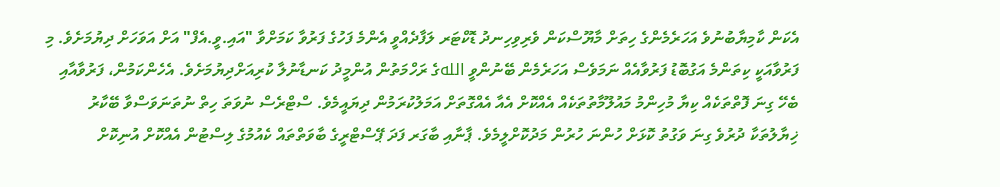އެކަން ކާމިޔާބުނުވެ އަހަރެމެންގެ ހިތަށް މާޔޫސްކަން ވެރިވިހިނދު ޑޮކްޓަރ ލަފާދެއްވީ އެންމެ ފަހުގެ ފަރުވާ ކަމަށްވާ "އައި.ވީ.އެފް" އަށް އަވަހަށް ދިޔުމަށެވެ. މި ފަރުވާއަކީ ކިތަންމެ އަގުބޮޑު ފަރުވާއެއް ނަމަވެސް އަހަރެމެން ބޭނުންވީ اللهގެ ރަހްމަތުން އުންމީދު ކަނޑާނުލާ ކުރިއަށްދިޔުމަށެވެ. އެހެންކަމުން، ފަރުވާއާއި ބެހޭ ގިނަ ފޮތްތަކެއް ކިޔާ މުހިންމު މައުލޫމާތުތަކެއް އެއްކޮށް އެއާ އެއްގޮތަށް އަމަލުކުރަމުން ދިޔައީމެވެ. ސްޓްރެސް ނުވަތަ ހިތް ނުތަނަވަސްވާ ބޭކާރު ޚިޔާލުތަކާ ދުރުވެ ގިނަ ވަގުތު ކޮޅަށް ހުންނަ ހުރުން މަދުކޮށްލީމެވެ. ޕާނާއި ބާގަރ ފަދަ ޕޭސްޓްރީގެ ބާވަތްތައް ކެއުމުގެ ލިސްޓުން އެއްކޮށް އުނިކޮށް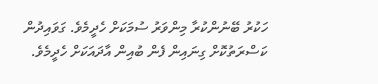ހަކުރު ބޭނުންކުރާ މިންވަރު ސުމަކަށް ހެދީމެވެ. ގަވައިދުން ކަސްރަތުކޮށް ގިނައިން ފެން ބުއިން އާދައަކަށް ހެދީމެވެ.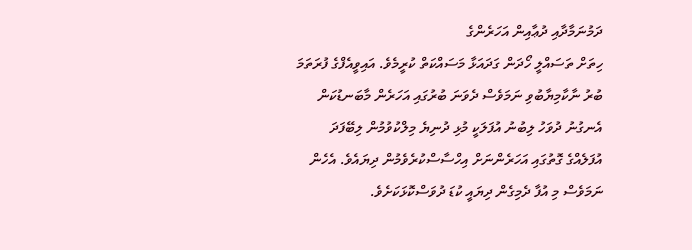ދަމުނަމާދާއި ދުޢާއިން އަހަރެންގެ
ހިތަށް ތަސައްލީ ހޯދަން ގަދައަޅާ މަސައްކަތް ކުރީމެވެ. އައިވީއެފްގެ ފުރަތަމަ ބުރު ނާކާމިޔާބުވި ނަމަވެސް ދެވަނަ ބުރުގައި އަހަރެން މާބަނޑުކަން އެނގުނު ދުވަހު ލިބުނު އުފަލަކީ މުޅި ދުނިޔެ މިލްކުވުމުން ލިބޭފަދަ އުފަލެއްގެ ގޮތުގައި އަހަރެންނަށް އިހްސާސްކުރެވެމުން ދިޔައެވެ. އެހެން ނަމަވެސް މި އުފާ ދެމިގެން ދިޔައީ ކުޑަ ދުވަސްކޮޅަކަށެވެ.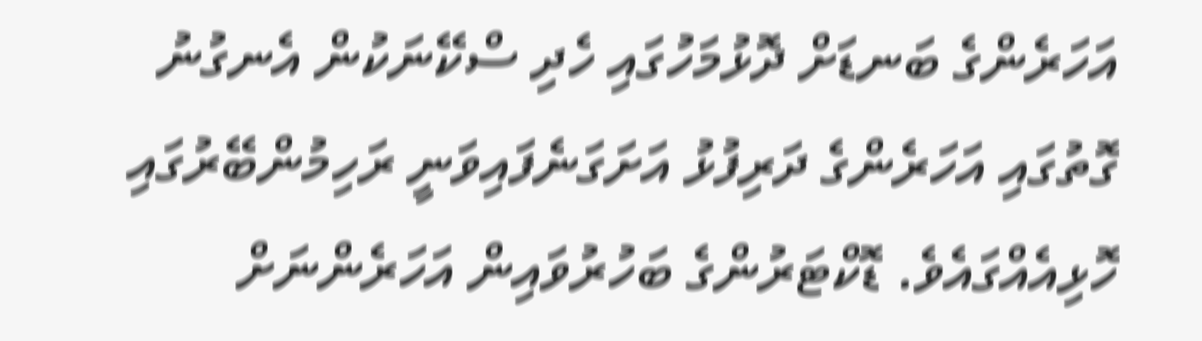އަހަރެންގެ ބަނޑަށް ދޮޅުމަހުގައި ހެދި ސްކޭނަކުން އެނގުނު ގޮތުގައި އަހަރެންގެ ދަރިފުޅު އަށަގަނެފައިވަނީ ރަހިމުންބޭރުގައި ހޮޅިއެއްގައެވެ. ޑޮކްޓަރުންގެ ބަހުރުވައިން އަހަރެންނަށް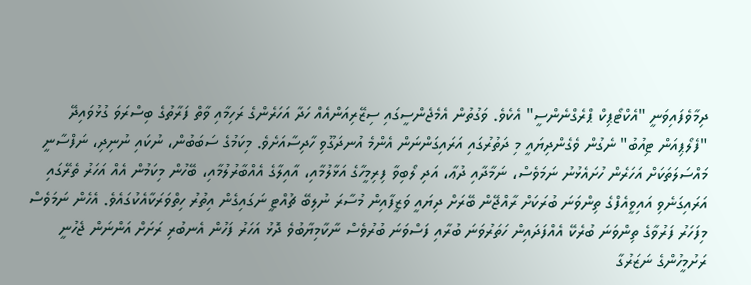ދިމާވެފައިވަނީ "އެކްޓޯޕިކް ޕްރެގްނެންސީ" އެކެވެ. ވަގުތުން އެމެޖެންސީގައި ސިޒޭރިއަންއެއް ހަދާ އަހަރެންގެ ރަހިމާއި ވާތް ފަރާތުގެ ބިސްރަވަ ގުޅުވައިދޭ "ފެލޯޕިއަން ޓިއުބު" ނެގުން ވެގެންދިޔައީ މި ދަތުރުގައި އަރައިގަންނަން އެންމެ އުނދަގޫވި ހާދިސާއަށެވެ. މިކަމުގެ ސަބަބުން، ނުކައި ނުނިދި، ނަފްސާނީ މައްސަލަތަކަށް އަހަރެން ހުށައެޅުނު ނަމަވެސް، ނަމާދާއި ދުޢާ، އަދި ލޯބިވާ ފިރިމީހާގެ އަޅާލުމާއި، އާއިލާގެ އެއްބާރުލުމާއި، ބޭހުން މިކަމުން އެއް އަހަރު ތެރޭގައި އަރައިގަނެވި އައިވީއެފްގެ ތިންވަނަ ބުރަކަށް ރާއްޖޭން ބޭރަށް ދިޔައީ ވަޒީފާއިން މުސާރަ ނުލިބޭ ޗުއްޓީ ނަގައިގެން އިތުރު ހިތްވަރަކާއެކުގައެވެ. އެހެން ނަމަވެސް މިފަހަރު ފަރުވާގެ ތިންވަނަ ބުރެކޭ އެއްފަދައިން ހަތަރުވަނަ ބުރާއި ފަސްވަނަ ބުރުވެސް ނާކާމިޔާބުވެ ދޮޅު އަހަރު ފަހުން އެނބުރި ރަށަށް އަންނަން ޖެހުނީ ރަށުމީހުންގެ ނަޒަރުގާ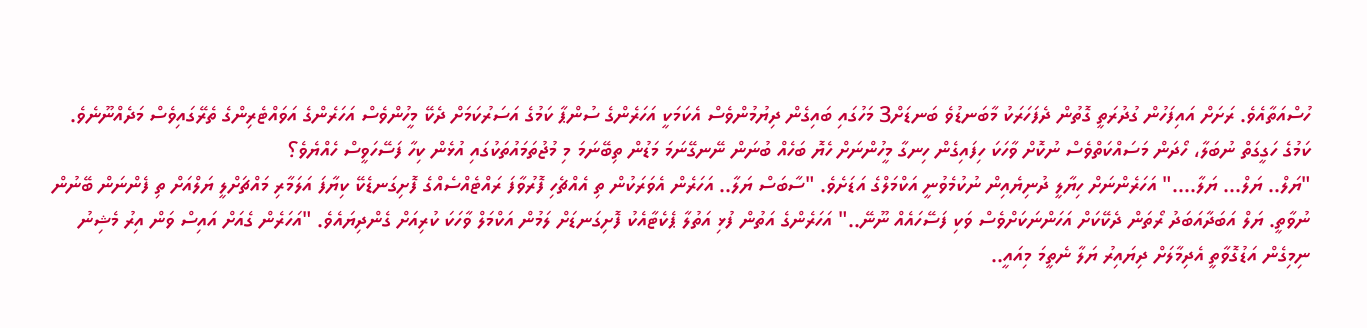ހުސްއަތާއެވެ. ރަށަށް އައިފަހުން ގުދުރަތީ ގޮތުން ދެފަހަރަކު މާބަނޑުވެ ބަނޑަށް3 މަހުގައި ބައިގެން ދިޔުމުންވެސް އެކަމަކީ އަހަރެންގެ ސުންޕާ ކަމުގެ އަސަރުކަމަށް ދެކޭ މީހުންވެސް އަހަރެންގެ އަވައްޓެރިންގެ ތެރޭގައިވެސް މަދެއްނޫނެވެ. ކަމުގެ ހަގީގަތް ނުބަލާ، ހޯދަން މަސައްކަތްވެސް ނުކޮށް ވާހަކަ ހިފައިގެން ހިނގާ މީހުންނަށް ހެޔޮ ބަހެއް ބުނަން ނޭނގޭނަމަ މަޑުން ތިބޭނަމަ މި މުޖުތަމައުތަކުގައި އުޅެން ކިހާ ފަސޭހަވީސް ހެއްޔެވެ؟
"ޔަލް.. ޔަލް... ޔަލާ...." އަހަރެންނަށް ހިޔާލީ ދުނިޔެއިން ނުކުމެވުނީ އަކްމަލްގެ އަޑަށެވެ. "ސާބަސް ޔަލާ.. އަހަރެން އެވަރަކުން ތި އެއްޗެހި ފޮރުވާފަ ރައްޓެއްސެއްގެ ފޮށިގަނޑެކޭ ކިޔާފަ އަލަމާރި މައްޗަށްލީ ޔަލްއަށް ތި ފެންނަން ބޭނުން ނުވާތީ. ޔަލް އަބަދާއަބަދު ރޯތަން ދެކޭކަށް އަހަންނަކަށްވެސް ވަކި ފަސޭހައެއް ނޫނޭ.." އަހަރެންގެ އަތުން ފުޅި އަތުލާ ޕެކެޓާއެކު ފޮށިގަނޑަށް ލަމުން އަކްމަލް ވާހަކަ ކުރިއަށް ގެންދިޔައެވެ. "އަހަރެން ގެއަށް އައިސް ވަން އިރު މެޝިނު ނިމިގެން އަޑުގޮވާތީ އެދިމާލަށް ދިޔައިރު ޔަލާ ނެތީމަ މިއައީ..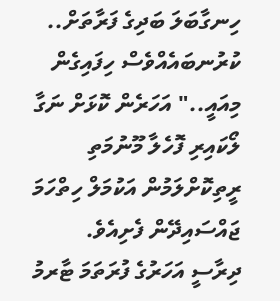ހިނގާބަލަ ބަދިގެ ފަރާތަށް.. ކުރުނބައެއްވެސް ހިފައިގެން މިއައީ.." އަހަރެން ކޮޅަށް ނަގާ ލޯކައިރި ފޮހެލާ މޫނުމަތި ރީތިކޮށްލަމުން އަކުމަލް ހިތްހަމަ ޖައްސައިދޭން ފެށިއެވެ.
ދިރާސީ އަހަރުގެ ފުރަތަމަ ޓާރމު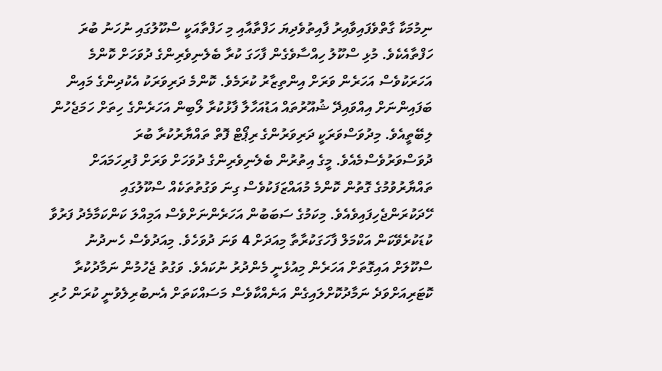ނިމުމަކާ ގާތްވެފައިވާއިރު ފާއިތުވެދިޔަ ހަފްތާއާއި މި ހަފްތާއަކީ ސްކޫލުގައި ނުހަނު ބުރަ ހަފްތާއެކެވެ. މުޅި ސްކޫލު ހިއްސާވެގެން ފާހަގަ ކުރާ ބެލެނިވެރިންގެ ދުވަހަށް ކޮންމެ އަހަރަކުވެސް އަހަރެން ވަރަށް އިންތިޒާރު ކުރަމެވެ. ކޮންމެ ދަރިވަރަކު އެކުދިންގެ މައިން ބަފައިންނަށް އިއްވައިދޭ ޝުއޫރުތައް އަޑުއަހާލާ ފާޅުކުރާ ލޯބިން އަހަރެންގެ ހިތަށް ހަމަޖެހުން ލިބޭތީއެވެ. މިދުވަސްވަރަކީ ދަރިވަރުންގެ ރިޕޯޓް ފޮތް ތައްޔާރުކުރާ ބުރަ ދުވަސްވަރުވެސްމެއެވެ. މީގެ އިތުރުން ބެލެނިވެރިންގެ ދުވަހަށް ވަރަށް ފުރިހަމައަށް ތައްޔާރުވުމުގެ ގޮތުން ކޮންމެ މުއައްޒަފަކުވެސް ގިނަ ވަގުތުތަކެއް ސްކޫލުގައި ހޭދަކުރަންޖެހިފައިވެއެވެ. މިކަމުގެ ސަބަބުން އަހަރެންނަށްވެސް އަމިއްލަ ކަންކަމާމެދު ފަރުވާ ކުޑަކުރެވޭކަން އަކްމަލް ފާހަގަކުރާތާ މިއަދަށް 4 ވަނަ ދުވަހެވެ. މިއަދުވެސް ހެނދުނު ސްކޫލަށް އައިގޮތަށް އަހަރެން މިއުޅެނީ މެންދުރު ނުކައެވެ. ވަގުތު ޖެހުމުން ނަމާދުކުރާ ކޮޓަރިއަށްވަދެ ނަމާދުކޮށްލައިގެން އަނެއްކާވެސް މަސައްކަތަށް އެނބުރިލެވުނީ ކުރަން ހުރި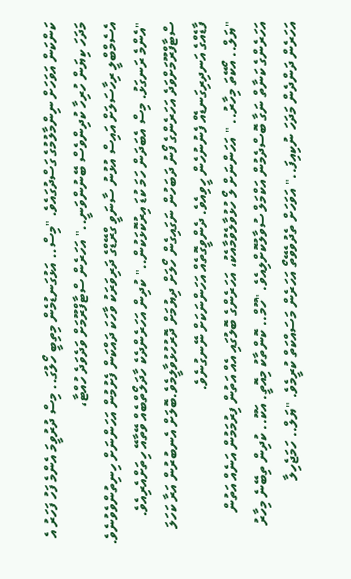ކަންކަން އަވަހަށް ނިންމާލުމުގެ ގަސްދުގައެވެ. "މިސް.. އަޅުގަނޑުމެން މިތިބީ ހޯލުގަ.. މިސް ދުރުވީމަ އެންމެ ފަހު ފަހަރު އެ މަދަހަ ކިޔަން ހުރިހާ ކުދިންވެސް ބޭނުންވަނީ.." އަހަރެން ސްޓާފްރޫމަށް ވަދެވަދެ ހުއްޓާ،
އެސެމްބްލީ ރިހާސަލަށް އައިސް އުޅުނު ސާނަވީ ގްރޭޑްގެ ދަރިވަރަކު ވާހަކަ ދައްކަން ފެށުމުން އަހަންނަށް ހިނިތުންވެވުނެވެ. "އެންމެ ރަނގަޅު. މިސް އެބަދަން ހަމަ ކުޑަ އިރުކޮޅަކުން.." ކުދިން އަހަރެންދެކެ ހާދަލޯތްބެއް ވޭތާއޭ ހިތަށްއެރިއެވެ. ސްޓާފްރޫމަށްވަދެ އަހަރެންގެ ފޯނު ދަބަހުން ނަގައިގެން ހޯލަށް ދިޔުމަށް ދޮރުހުޅުވާލީމެވެ.ބޮލަށް އެނބުރުން އަރާ ކަހަލަ ފާޑެއްގެ އަނދިރިގަނޑެއް ފެނުނުހެން ހީވިއެވެ. ދެންވީގޮތެއް އަހަންނަކަށް ނޭނގުނެވެ.
"ޔަލް.. އޯކޭތަ މިހާރު.. " އަހަންނަށް ލޯ ހުޅުވާލެވުމާއެކު، އަހަރެންގެ ބޮލުގައި އެއް އަތުން ފިރުމަމުން އަނެއް އަތުން އަހަރެންގެ ކަނާތް ނަގާ ބޮސްދެމުން އަކްމަލް ސުވާލުކޮށްލިއެވެ. "ހޫމް.. ކޮންތާކު މިއޮތީ. އަކޫ.. ކުދިން ތިބޭނެ މިހާރު އަހަރެން ދަންދެން މަދަހަ ނުކިއިފަ.." އަވަހަށް ތެދުވެވޭތޯ އަހަރެން މަސައްކަތް ކުރީމެވެ. "ޔަލް.. ހަމަޖެހިލާ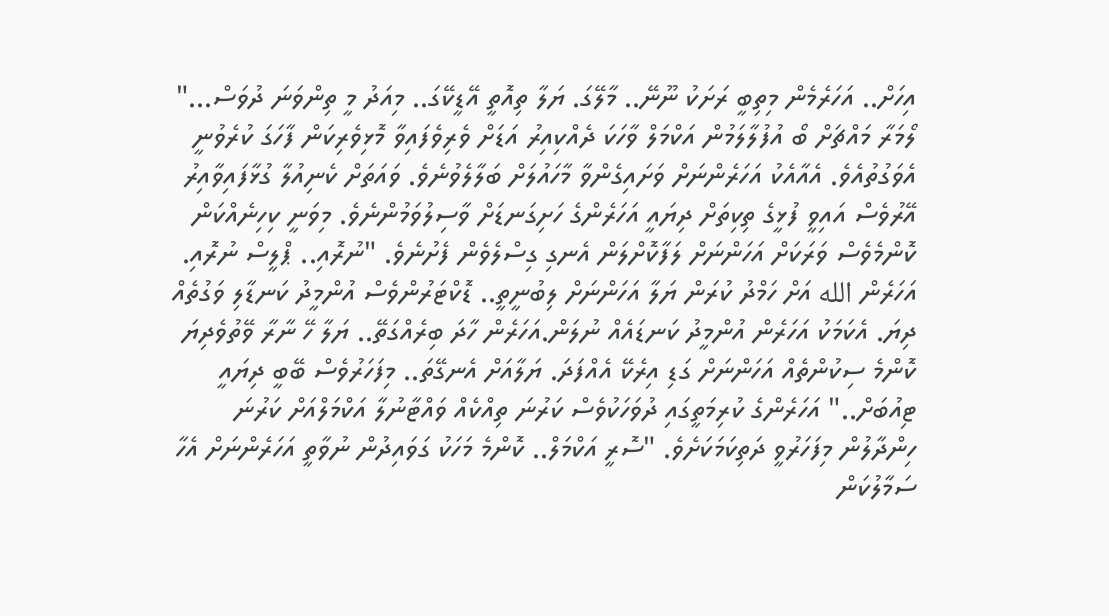އިހަށް.. އަހަރެމެން މިތިބީ ރަށަކު ނޫނޭ.. މާލޭގަ. ޔަލާ ތިއޮތީ އޭޑީކޭގަ.. މިއަދު މީ ތިންވަނަ ދުވަސް..." ލޯމަރާ މައްޗަށް ބޯ އުފުލާލަމުން އަކްމަލް ވާހަކަ ދެއްކިއިރު އަޑަށް ވެރިވެފައިވާ މޮޅިވެރިކަން ފާހަގަ ކުރެވުނީ އެވަގުތުއެވެ. އެއާއެކު އަހަރެންނަށް ވަށައިގެންވާ މާހައުލަށް ބަލާލެވުނެވެ. ވައަތަށް ކެނިއުލާ ގުޅާފައިވާއިރު އޭރުވެސް އައިވީ ފުޅީގެ ތިކިތަށް ދިޔައީ އަހަރެންގެ ހަށިގަނޑަށް ވާސިލުވަމުންނެވެ. މިވަނީ ކިހިނެއްކަން ކޮންމެވެސް ވަރަކަށް އަހަންނަށް ލަފާކޮށްލަން އެނގި ގިސްލެވެން ފެށުނެވެ. "ނުރޮއި.. ޕްލީސް ނުރޮއި. އަހަރެން الله އަށް ހަމްދު ކުރަން ޔަލާ އަހަންނަށް ލިބުނީތީ.. ޑޮކްޓަރުންވެސް އުންމީދު ކަނޑާލި ވަގުތެއް ދިޔަ. އެކަމަކު އަހަރެން އުންމީދު ކަނޑައެއް ނުލަން.އަހަރެން ހާދަ ބިރެއްގަތޭ.. ޔަލާ ހޭ ނާރާ ވޭތުވެދިޔަ ކޮންމެ ސިކުންތެއް އަހަންނަށް ގަޑި އިރެކޭ އެއްފަދަ. ޔަލާއަށް އެނގޭތަ.. މިފަހަރުވެސް ބޭބީ ދިޔައީ ޓިއުބަށް.." އަހަރެންގެ ކުރިމަތީގައި ދުވަހަކުވެސް ކަރުނަ ތިއްކެއް ވައްޓާނުލާ އަކްމަލްއަށް ކަރުނަ ހިންދާލުން މިފަހަރުވީ ދަތިކަމަކަށެވެ. "ސޮރީ އަކްމަލް.. ކޮންމެ މަހަކު ގަވައިދުން ނުވާތީ އަހަރެންނަށް އެހާ ސަމާލުކަން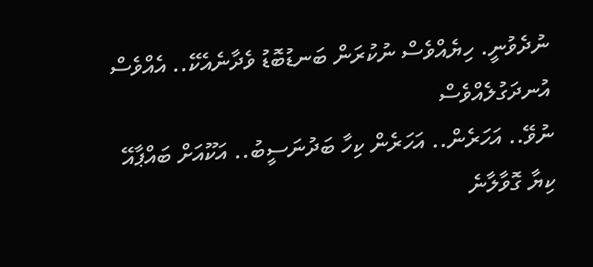ނުދެވުނީ. ހިޔެއްވެސް ނުކުރަން ބަނޑުބޮޑު ވެދާނެއެކޭ.. އެއްވެސް އުނދަގުލެއްވެސް
ނުވޭ.. އަހަރެން.. އަހަރެން ކިހާ ބަދުނަސީބު.. އަކޫއަށް ބައްޕާއޭ ކިޔާ ގޮވާލާނެ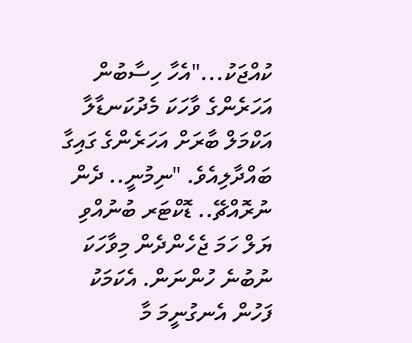ކުއްޖަކު..."އެހާ ހިސާބުން އަހަރެންގެ ވާހަކަ މެދުކަނޑާލާ އަކްމަލް ބާރަށް އަހަރެންގެ ގައިގާ ބައްދާލިއެވެ. "ނިމުނީ.. ދެން ނުރޮއްޗޭ.. ޑޮކްޓަރ ބުނުއްވި ޔަލް ހަމަ ޖެހެންދެން މިވާހަކަ ނުބުނެ ހުންނަން. އެކަމަކު ފަހުން އެނގުނީމަ މާ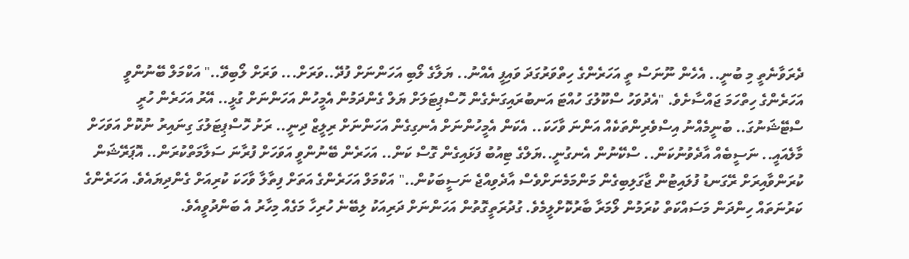ދެރަވާނެތީ މި ބުނީ.. އެހެން ނޫނަސް ތީ އަހަރެންގެ ހިތްވަރުގަދަ ވައިފީ އެއްނު.. ޔަލާގެ ލޯބި އަހަންނަށް ފުދޭ..ވަރަށް... ވަރަށް ލޯބިވޭ.." އަކްމަލް ބޭނުންވީ އަހަރެންގެ ހިތްހަމަ ޖައްސާށެވެ. "އެދުވަހު ސްކޫލުގަ ހުއްޓަ އަނބުރައިގަނެގެން ހޮސްޕިޓަލަށް ޔަލް ގެންދަމުން އެމީހުން އަހަންނަށް ގުޅީ.. އޭރު އަހަރެން ހުރީ ސްޓޭޝަނުގަ.. ބުނީމެއްނު އިސްވެރިންތަކެއް އަންނަ ވާހަކަ.. އެކަން އެމީހުންނަށް އެނގިގެން އަހަންނަށް ރިލީޒް ދިނީ.. ރަށު ހޮސްޕިޓަލުގަ ގިނައިރު ނުކޮށް އަވަހަށް މާލެއައީ.. ނަސީބެއް އާދެވުނުކަން.. ސްކޭނުން އެނގުނީ..ޔަލްގެ ޓިއުބު ފަޅައިގެން ގޮސް ކަން.. އަހަރެން ބޭނުންވީ އަވަހަށް ފުރާނަ ސަލާމަތްކުރަން.. އޮޕަރޭޝަން ކުރަންވާއިރަށް ރޭގަނޑު ފުލައިޓުން ޖާގަލިބިގެން މަންމަމެނަށްވެސް އާދެވިއްޖެ ނަސީބަކުން.." އަކްމަލް އަހަރެންގެ އަތަށް ފިތާލާ ވާހަކަ ކުރިއަށް ގެންދިޔައެވެ. އަހަރެންގެ ކަރުނަތައް ހިންދަން މަސައްކަތް ކުރަމުން ލޯމަރާ ބާރުކޮށްލީމެވެ. ގުދުރަތީގޮތުން އަހަންނަށް ދަރިއަކު ލިބޭނެ ހުރިހާ މަގެއް މިހާރު އެ ބަންދުވީއެވެ.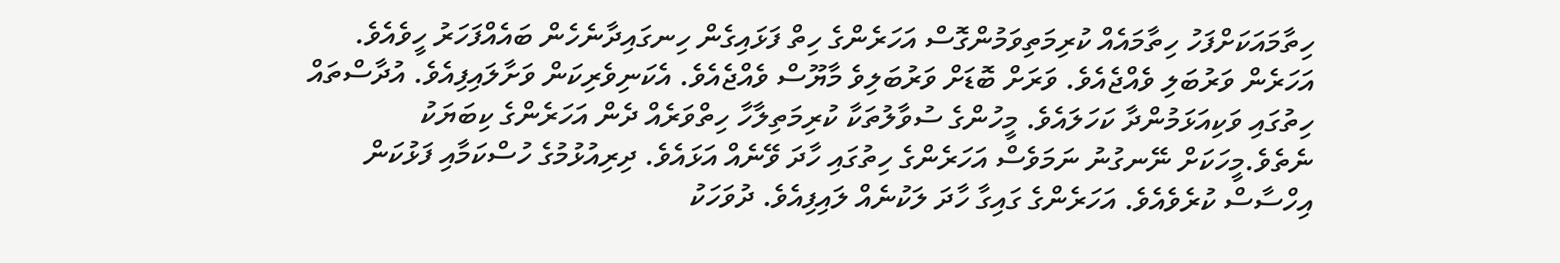ހިތާމައަކަށްފަހު ހިތާމައެއް ކުރިމަތިވަމުންގޮސް އަހަރެންގެ ހިތް ފަޅައިގެން ހިނގައިދާނެހެން ބައެއްފަހަރު ހީވެއެވެ. އަހަރެން ވަރުބަލި ވެއްޖެއެވެ. ވަރަށް ބޮޑަށް ވަރުބަލިވެ މާޔޫސް ވެއްޖެއެވެ. އެކަނިވެރިކަން ވަށާލައިފިއެވެ. އުދާސްތައް ހިތުގައި ވަކިއަޅަމުންދާ ކަހަލައެވެ. މީހުންގެ ސުވާލުތަކާ ކުރިމަތިލާހާ ހިތްވަރެއް ދެން އަހަރެންގެ ކިބަޔަކު ނެތެވެ.މީހަކަށް ނޭނގުނު ނަމަވެސް އަހަރެންގެ ހިތުގައި ހާދަ ވޭނެއް އަޅައެވެ. ދިރިއުޅުމުގެ ހުސްކަމާއި ފަޅުކަން އިހްސާސް ކުރެވެއެވެ. އަހަރެންގެ ގައިގާ ހާދަ ލަކުނެއް ލައިފިއެވެ. ދުވަހަކު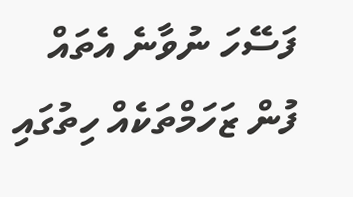ފަސޭހަ ނުވާނެ އެތައް ފުން ޒަހަމްތަކެއް ހިތުގައި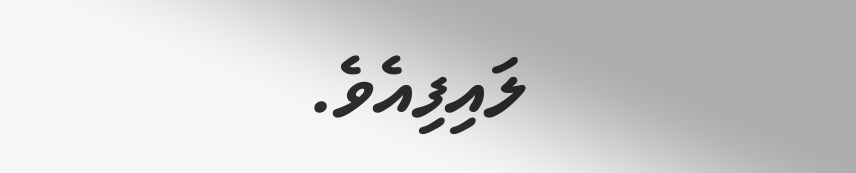ލައިފިއެވެ.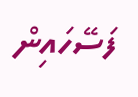ފަސޭހައިން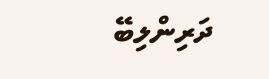ދަރިންލިބޭ